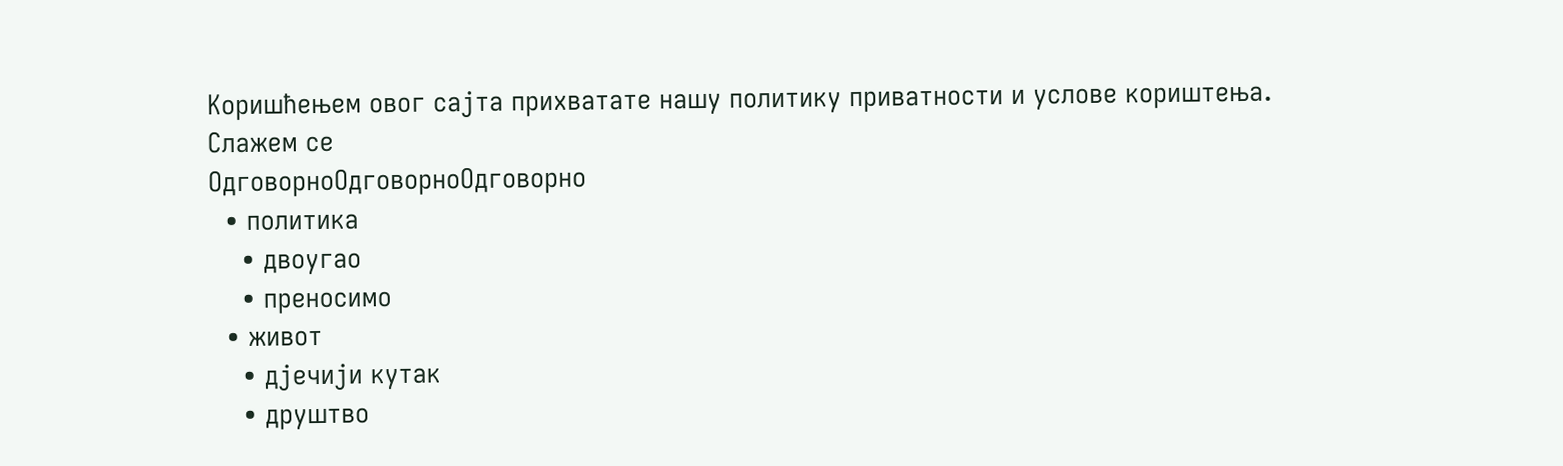Коришћењем овог сајта прихватате нашу политику приватности и услове кориштења.
Слажем се
ОдговорноОдговорноОдговорно
  • политика
    • двоугао
    • преносимо
  • живот
    • дјечији кутак
    • друштво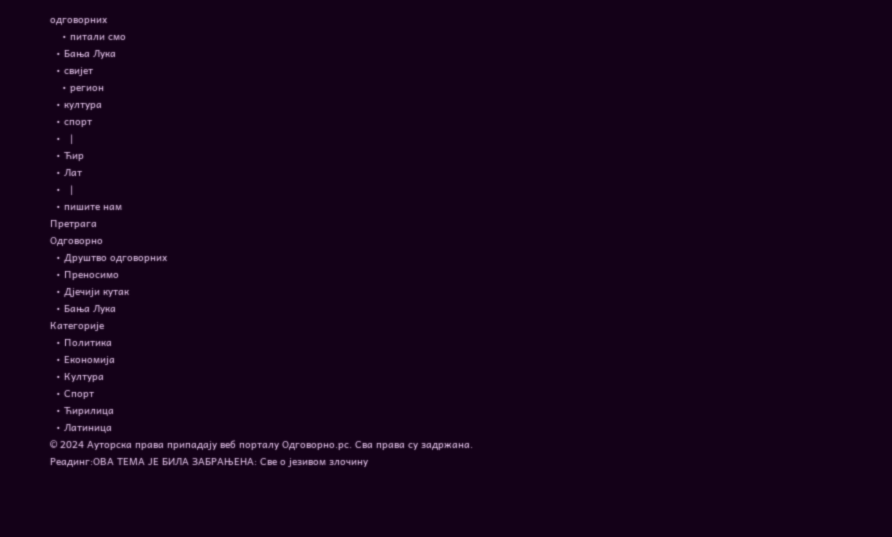одговорних
    • питали смо
  • Бања Лука
  • свијет
    • регион
  • култура
  • спорт
  •   |
  • Ћир
  • Лат
  •   |
  • пишите нам
Претрага
Одговорно
  • Друштво одговорних
  • Преносимо
  • Дјечији кутак
  • Бања Лука
Категорије
  • Политика
  • Економија
  • Култура
  • Спорт
  • Ћирилица
  • Латиница
© 2024 Ауторска права припадају веб порталу Одговорно.рс. Сва права су задржана.
Реадинг:ОВА ТЕМА ЈЕ БИЛА ЗАБРАЊЕНА: Све о језивом злочину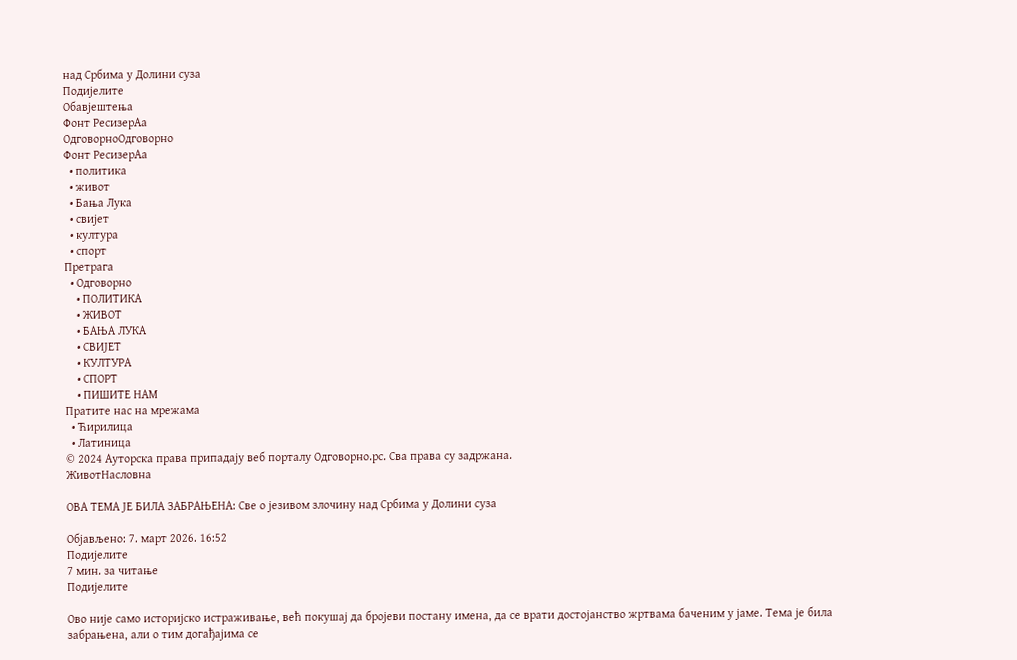над Србима у Долини суза
Подијелите
Обавјештења
Фонт РесизерАа
ОдговорноОдговорно
Фонт РесизерАа
  • политика
  • живот
  • Бања Лука
  • свијет
  • култура
  • спорт
Претрага
  • Одговорно
    • ПОЛИТИКА
    • ЖИВОТ
    • БАЊА ЛУКА
    • СВИЈЕТ
    • КУЛТУРА
    • СПОРТ
    • ПИШИТЕ НАМ
Пратите нас на мрежама
  • Ћирилица
  • Латиница
© 2024 Ауторска права припадају веб порталу Одговорно.рс. Сва права су задржана.
ЖивотНасловна

ОВА ТЕМА ЈЕ БИЛА ЗАБРАЊЕНА: Све о језивом злочину над Србима у Долини суза

Објављено: 7. март 2026. 16:52
Подијелите
7 мин. за читање
Подијелите

Ово није само историјско истраживање, већ покушај да бројеви постану имена, да се врати достојанство жртвама баченим у јаме. Тема је била забрањена, али о тим догађајима се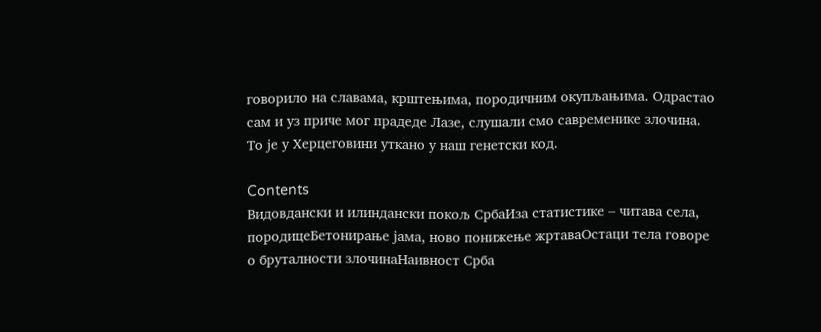говорило на славама, крштењима, породичним окупљањима. Одрастао сам и уз приче мог прадеде Лазе, слушали смо савременике злочина. То је у Херцеговини уткано у наш генетски код.

Contents
Видовдански и илиндански покољ СрбаИза статистике – читава села, породицеБетонирање јама, ново понижење жртаваОстаци тела говоре о бруталности злочинаНаивност Срба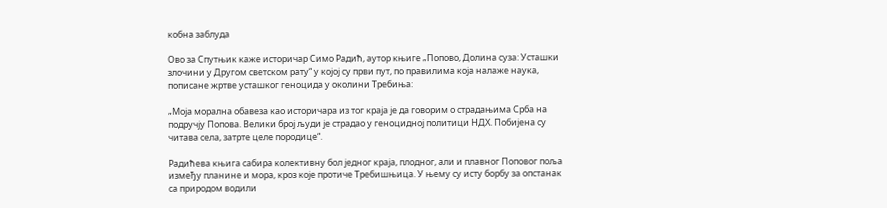кобна заблуда

Ово за Спутњик каже историчар Симо Радић, аутор књиге „Попово, Долина суза: Усташки злочини у Другом светском рату“ у којој су први пут, по правилима која налаже наука, пописане жртве усташког геноцида у околини Требиња:

„Моја морална обавеза као историчара из тог краја је да говорим о страдањима Срба на подручју Попова. Велики број људи је страдао у геноцидној политици НДХ. Побијена су читава села, затрте целе породице“.

Радићева књига сабира колективну бол једног краја, плодног, али и плавног Поповог поља између планине и мора, кроз које протиче Требишњица. У њему су исту борбу за опстанак са природом водили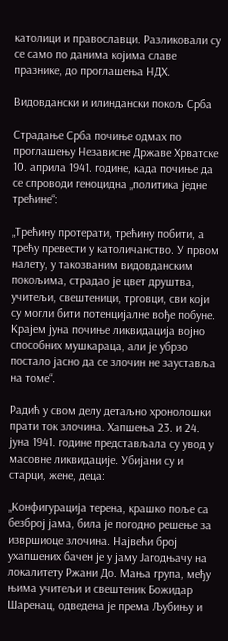католици и православци. Разликовали су се само по данима којима славе празнике, до проглашења НДХ.

Видовдански и илиндански покољ Срба

Страдање Срба почиње одмах по проглашењу Независне Државе Хрватске 10. априла 1941. године, када почиње да се спроводи геноцидна „политика једне трећине“:

„Трећину протерати, трећину побити, а трећу превести у католичанство. У првом налету, у такозваним видовданским покољима, страдао је цвет друштва, учитељи, свештеници, трговци, сви који су могли бити потенцијалне вође побуне. Крајем јуна почиње ликвидација војно способних мушкараца, али је убрзо постало јасно да се злочин не зауставља на томе“.

Радић у свом делу детаљно хронолошки прати ток злочина. Хапшења 23. и 24. јуна 1941. године представљала су увод у масовне ликвидације. Убијани су и старци, жене, деца:

„Конфигурација терена, крашко поље са безброј јама, била је погодно решење за извршиоце злочина. Највећи број ухапшених бачен је у јаму Јагодњачу на локалитету Ржани До. Мања група, међу њима учитељи и свештеник Божидар Шаренац, одведена је према Љубињу и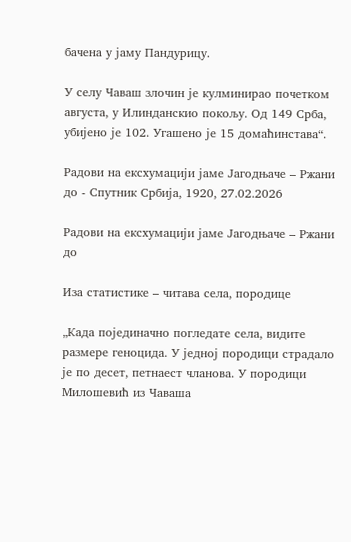бачена у јаму Пандурицу.

У селу Чаваш злочин је кулминирао почетком августа, у Илинданскио покољу. Од 149 Срба, убијено је 102. Угашено је 15 домаћинстава“.

Радови на ексхумацији јаме Јагодњаче – Ржани до - Спутник Србија, 1920, 27.02.2026

Радови на ексхумацији јаме Јагодњаче – Ржани до

Иза статистике – читава села, породице

„Када појединачно погледате села, видите размере геноцида. У једној породици страдало је по десет, петнаест чланова. У породици Милошевић из Чаваша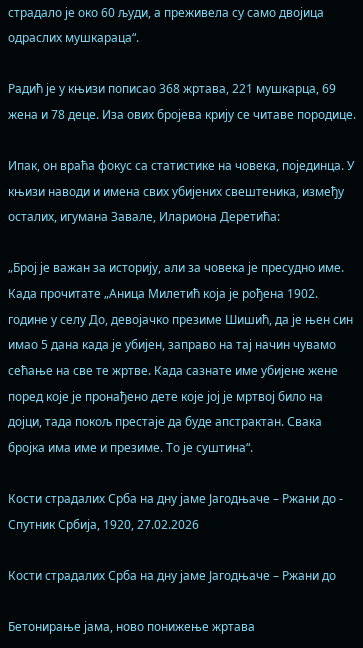страдало је око 60 људи, а преживела су само двојица одраслих мушкараца“.

Радић је у књизи пописао 368 жртава, 221 мушкарца, 69 жена и 78 деце. Иза ових бројева крију се читаве породице.

Ипак, он враћа фокус са статистике на човека, појединца. У књизи наводи и имена свих убијених свештеника, између осталих, игумана Завале, Илариона Деретића:

„Број је важан за историју, али за човека је пресудно име. Када прочитате „Аница Милетић која је рођена 1902. године у селу До, девојачко презиме Шишић, да је њен син имао 5 дана када је убијен, заправо на тај начин чувамо сећање на све те жртве. Када сазнате име убијене жене поред које је пронађено дете које јој је мртвој било на дојци, тада покољ престаје да буде апстрактан. Свака бројка има име и презиме. То је суштина“.

Кости страдалих Срба на дну јаме Јагодњаче – Ржани до - Спутник Србија, 1920, 27.02.2026

Кости страдалих Срба на дну јаме Јагодњаче – Ржани до

Бетонирање јама, ново понижење жртава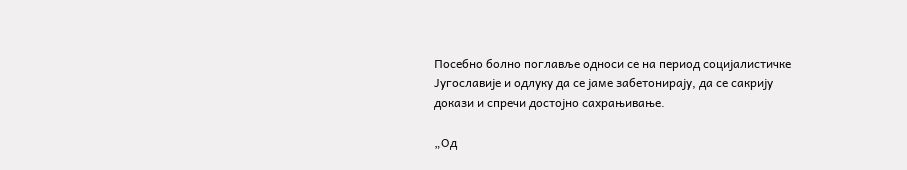Посебно болно поглавље односи се на период социјалистичке Југославије и одлуку да се јаме забетонирају, да се сакрију докази и спречи достојно сахрањивање.

„Од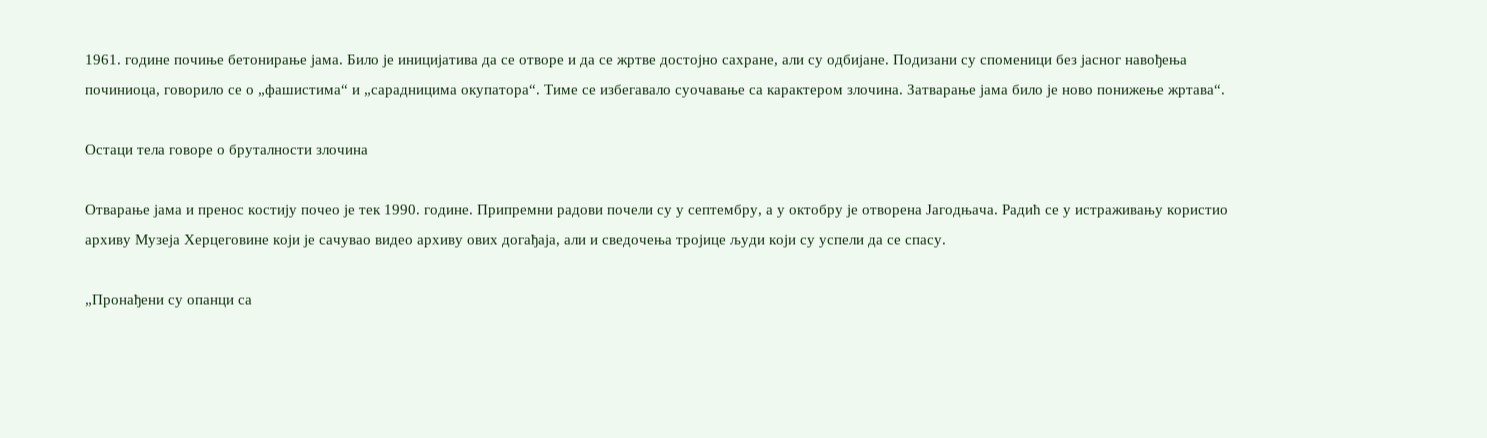1961. године почиње бетонирање јама. Било је иницијатива да се отворе и да се жртве достојно сахране, али су одбијане. Подизани су споменици без јасног навођења починиоца, говорило се о „фашистима“ и „сарадницима окупатора“. Тиме се избегавало суочавање са карактером злочина. Затварање јама било је ново понижење жртава“.

Остаци тела говоре о бруталности злочина

Отварање јама и пренос костију почео је тек 1990. године. Припремни радови почели су у септембру, а у октобру је отворена Јагодњача. Радић се у истраживању користио архиву Музеја Херцеговине који је сачувао видео архиву ових догађаја, али и сведочења тројице људи који су успели да се спасу.

„Пронађени су опанци са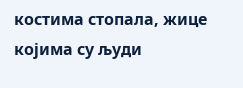костима стопала, жице којима су људи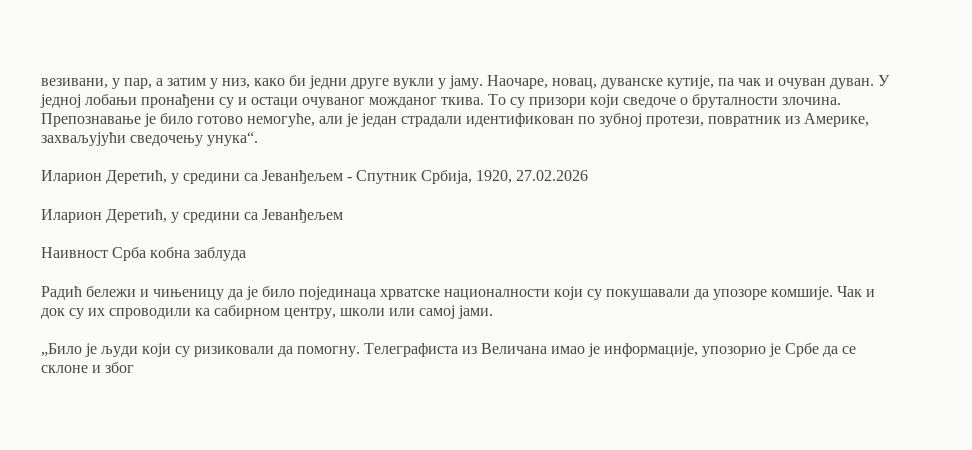везивани, у пар, а затим у низ, како би једни друге вукли у јаму. Наочаре, новац, дуванске кутије, па чак и очуван дуван. У једној лобањи пронађени су и остаци очуваног можданог ткива. То су призори који сведоче о бруталности злочина. Препознавање је било готово немогуће, али је један страдали идентификован по зубној протези, повратник из Америке, захваљујући сведочењу унука“.

Иларион Деретић, у средини са Јеванђељем - Спутник Србија, 1920, 27.02.2026

Иларион Деретић, у средини са Јеванђељем

Наивност Срба кобна заблуда

Радић бележи и чињеницу да је било појединаца хрватске националности који су покушавали да упозоре комшије. Чак и док су их спроводили ка сабирном центру, школи или самој јами.

„Било је људи који су ризиковали да помогну. Телеграфиста из Величана имао је информације, упозорио је Србе да се склоне и због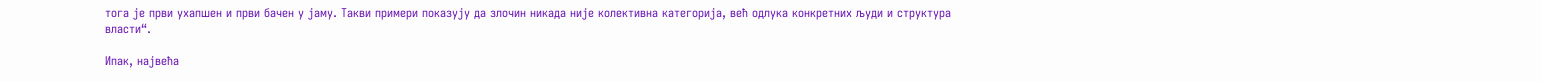тога је први ухапшен и први бачен у јаму. Такви примери показују да злочин никада није колективна категорија, већ одлука конкретних људи и структура власти“.

Ипак, највећа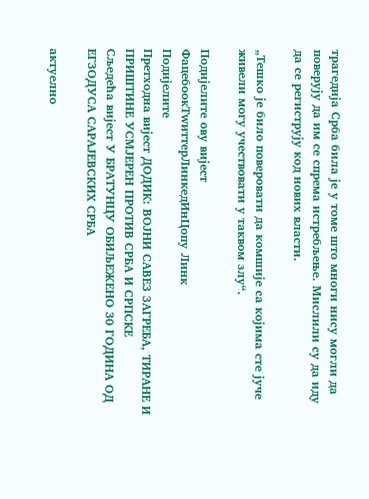трагедија Срба била је у томе што многи нису могли да поверују да им се спрема истребљење. Мислили су да иду да се региструју код нових власти.

„Тешко је било поверовати да комшије са којима сте јуче живели могу учествовати у таквом злу“.

Подијелите ову вијест
ФацебоокТwиттерЛинкедИнЦопy Линк
Подијелите
Претходна вијест ДОДИК: ВОЈНИ САВЕЗ ЗАГРЕБА, ТИРАНЕ И ПРИШТИНЕ УСМЈЕРЕН ПРОТИВ СРБА И СРПСКЕ
Сљедећа вијест У БРАТУНЦУ ОБИЉЕЖЕНО 30 ГОДИНА ОД ЕГЗОДУСА САРАЈЕВСКИХ СРБА

актуелно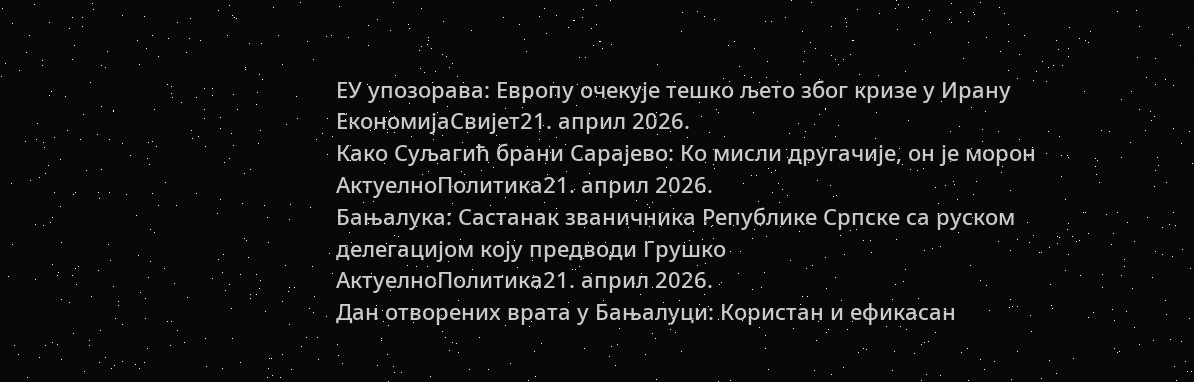ЕУ упозорава: Европу очекује тешко љето због кризе у Ирану
ЕкономијаСвијет21. април 2026.
Како Суљагић брани Сарајево: Ко мисли другачије, он је морон
АктуелноПолитика21. април 2026.
Бањалука: Састанак званичника Републике Српске са руском делегацијом коју предводи Грушко
АктуелноПолитика21. април 2026.
Дан отворених врата у Бањалуци: Користан и ефикасан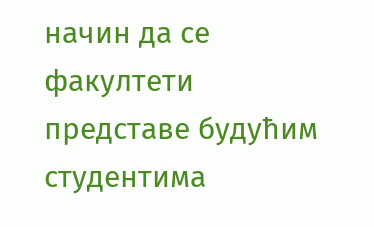начин да се факултети представе будућим студентима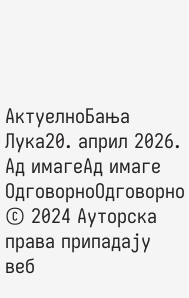АктуелноБања Лука20. април 2026.
Ад имагеАд имаге
ОдговорноОдговорно
© 2024 Ауторска права припадају веб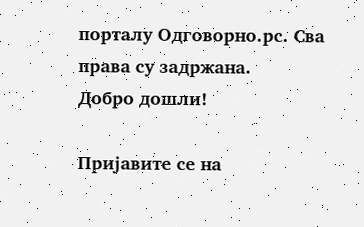порталу Одговорно.рс. Сва права су задржана.
Добро дошли!

Пријавите се на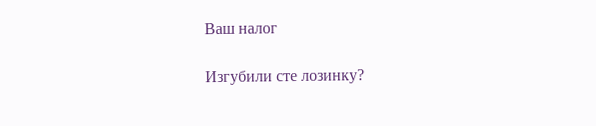Ваш налог

Изгубили сте лозинку?